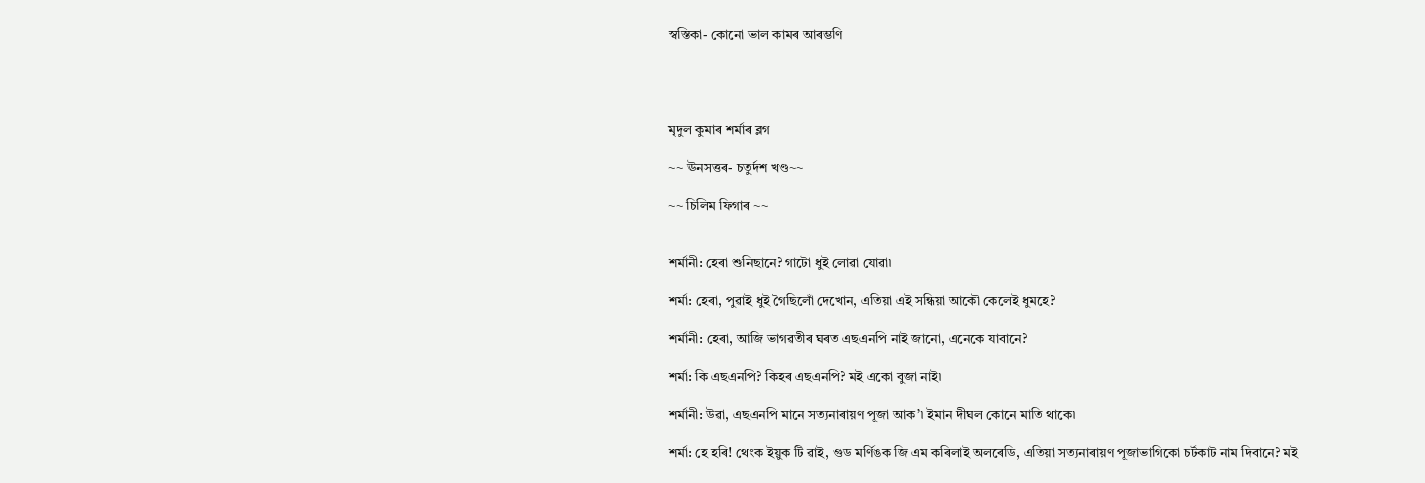স্বস্তিকা- কোনো ভাল কামৰ আৰম্ভণি




মৃদুল কুমাৰ শৰ্মাৰ ব্লগ

~~ ঊনসত্তৰ- চতুৰ্দশ খণ্ড~~

~~ চিলিম ফিগাৰ ~~


শৰ্মানী: হেৰা শুনিছানে? গাটো ধুই লোৱা যোৱা৷

শৰ্মা: হেৰা, পুৱাই ধুই গৈছিলোঁ দেখোন, এতিয়া এই সন্ধিয়া আকৌ কেলেই ধুমহে?

শৰ্মানী: হেৰা, আজি ভাগৱতীৰ ঘৰত এছএনপি নাই জানো, এনেকে যাবানে?

শৰ্মা: কি এছএনপি? কিহৰ এছএনপি? মই একো বুজা নাই৷

শৰ্মানী: উৱা, এছএনপি মানে সত্যনাৰায়ণ পূজা আক’৷ ইমান দীঘল কোনে মাতি থাকে৷

শৰ্মা: হে হৰি! থেংক ইয়ুক টি ৱাই, গুড মৰ্ণিঙক জি এম কৰিলাই অলৰেডি, এতিয়া সত্যনাৰায়ণ পূজাভাগিকো চৰ্টকাট নাম দিবানে? মই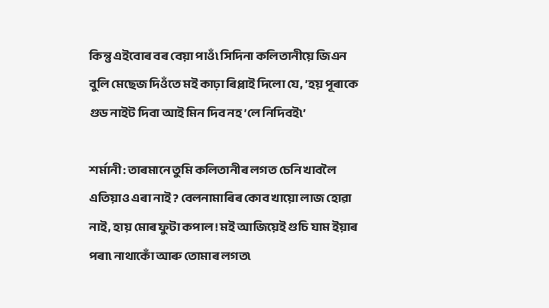কিন্তু এইবোৰ বৰ বেয়া পাওঁ৷ সিদিনা কলিতানীয়ে জিএন বুলি মেছেজ দিওঁতে মই কাঢ়া ৰিপ্লাই দিলো যে, ’হয় পূৰাকে গুড নাইট দিবা আই মিন দিব নহ’লে নিদিবই৷’

শৰ্মানী: তাৰমানে তুমি কলিতানীৰ লগত চেনি খাবলৈ এতিয়াও এৰা নাই? বেলনামাৰিৰ কোব খায়ো লাজ হোৱা নাই, হায় মোৰ ফুটা কপাল! মই আজিয়েই গুচি যাম ইয়াৰ পৰা৷ নাথাকোঁ আৰু তোমাৰ লগত৷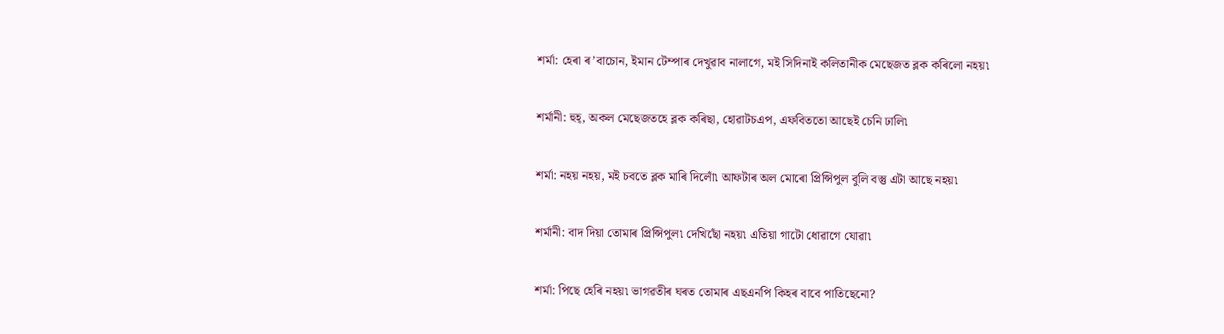শৰ্মা: হেৰা ৰ’বাচোন, ইমান টেম্পাৰ দেখুৱাব নালাগে, মই সিদিনাই কলিতানীক মেছেজত ব্লক কৰিলো নহয়৷

শৰ্মানী: হুহ্‌, অকল মেছেজতহে ব্লক কৰিছা, হোৱাটচএপ, এফবিততো আছেই চেনি ঢালি৷

শৰ্মা: নহয় নহয়, মই চবতে ব্লক মাৰি দিলোঁ৷ আফটাৰ অল মোৰো প্ৰিন্সিপুল বুলি বস্তু এটা আছে নহয়৷

শৰ্মানী: বাদ দিয়া তোমাৰ প্ৰিন্সিপুল৷ দেখিছোঁ নহয়৷ এতিয়া গাটো ধোৱাগে যোৱা৷

শৰ্মা: পিছে হেৰি নহয়৷ ভাগৱতীৰ ঘৰত তোমাৰ এছএনপি কিহৰ বাবে পাতিছেনো?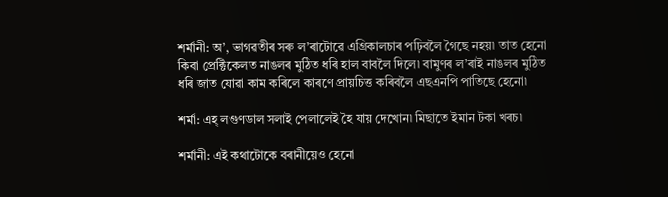শৰ্মানী: অ’, ভাগৱতীৰ সৰু ল’ৰাটোৱে এগ্ৰিকালচাৰ পঢ়িবলৈ গৈছে নহয়৷ তাত হেনো কিবা প্ৰেক্টিকেলত নাঙলৰ মুঠিত ধৰি হাল বাবলৈ দিলে৷ বামুণৰ ল’ৰাই নাঙলৰ মুঠিত ধৰি জাত যোৱা কাম কৰিলে কাৰণে প্ৰায়চিত্ত কৰিবলৈ এছএনপি পাতিছে হেনো৷

শৰ্মা: এহ্‌ লগুণডাল সলাই পেলালেই হৈ যায় দেখোন৷ মিছাতে ইমান টকা খৰচ৷

শৰ্মানী: এই কথাটোকে বৰানীয়েও হেনো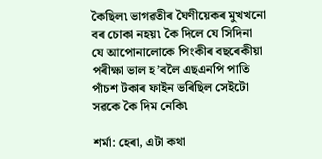কৈছিল৷ ভাগৱতীৰ ঘৈণীয়েকৰ মুখখনো বৰ চোকা নহয়৷ কৈ দিলে যে সিদিনা যে আপোনালোকে পিংকীৰ বছৰেকীয়া পৰীক্ষা ভাল হ’বলৈ এছএনপি পাতি পাঁচশ টকাৰ ফাইন ভৰিছিল সেইটো সৱকে কৈ দিম নেকি৷

শৰ্মা: হেৰা, এটা কথা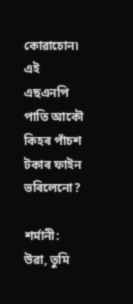কোৱাচোন৷ এই এছএনপি পাতি আকৌ কিহৰ পাঁচশ টকাৰ ফাইন ভৰিলেনো?

শৰ্মানী: উৱা, তুমি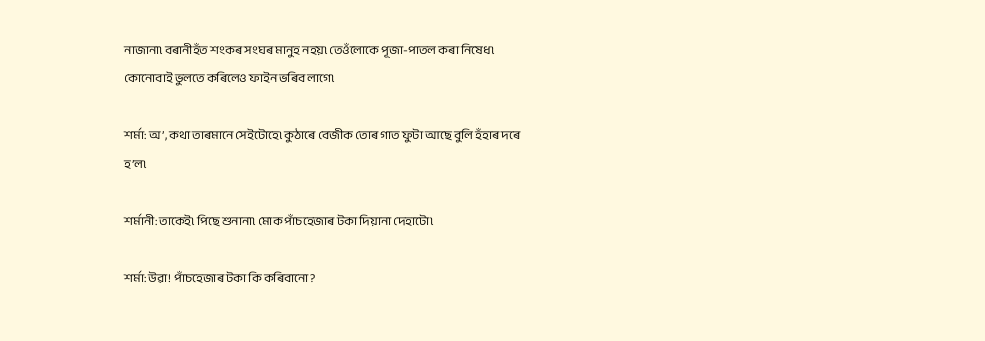নাজানা৷ বৰানীহঁত শংকৰ সংঘৰ মানুহ নহয়৷ তেওঁলোকে পূজা-পাতল কৰা নিষেধ৷ কোনোবাই ভুলতে কৰিলেও ফাইন ভৰিব লাগে৷

শৰ্মা: অ’, কথা তাৰমানে সেইটোহে৷ কুঠাৰে বেজীক তোৰ গাত ফুটা আছে বুলি হঁহাৰ দৰে হ’ল৷

শৰ্মানী: তাকেই৷ পিছে শুনানা৷ মোক পাঁচহেজাৰ টকা দিয়ানা দেহাটো৷

শৰ্মা: উৱা! পাঁচহেজাৰ টকা কি কৰিবানো?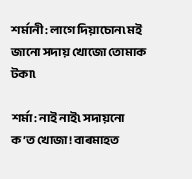শৰ্মানী: লাগে দিয়াচোন৷ মই জানো সদায় খোজো তোমাক টকা৷

শৰ্মা: নাই নাই৷ সদায়নো ক’ত খোজা! বাৰমাহত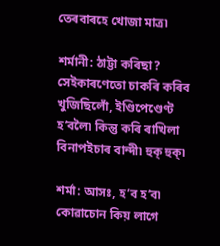তেৰবাৰহে খোজা মাত্ৰ৷

শৰ্মানী: ঠাট্টা কৰিছা? সেইকাৰণেতো চাকৰি কৰিব খুজিছিলোঁ, ইণ্ডিপেণ্ডেণ্ট হ’বলৈ৷ কিন্তু কৰি ৰাখিলা বিনাপইচাৰ বান্দী৷ হুক্‌ হুক্‌৷

শৰ্মা: আসঃ, হ’ব হ’ব৷ কোৱাচোন কিয় লাগে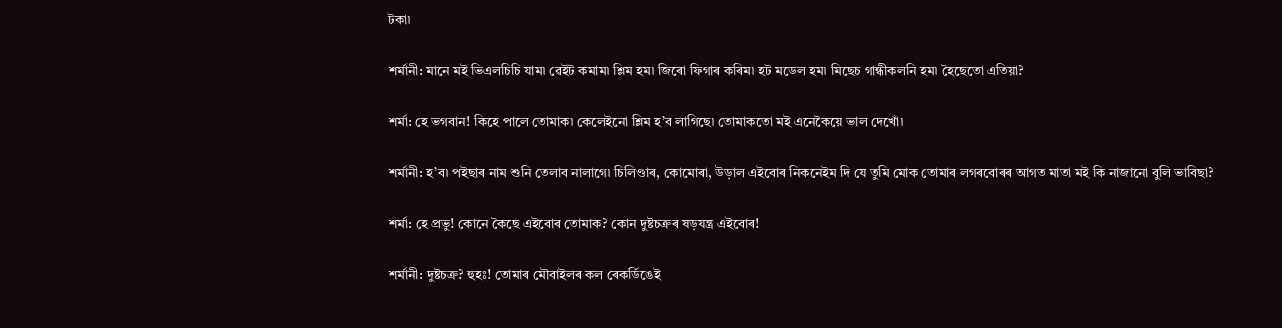টকা৷

শৰ্মানী: মানে মই ভিএলচিচি যাম৷ ৱেইট কমাম৷ শ্লিম হম৷ জিৰো ফিগাৰ কৰিম৷ হট মডেল হম৷ মিছেচ গান্ধীকলনি হম৷ হৈছেতো এতিয়া?

শৰ্মা: হে ভগবান! কিহে পালে তোমাক৷ কেলেইনো শ্লিম হ’ব লাগিছে৷ তোমাকতো মই এনেকৈয়ে ভাল দেখোঁ৷

শৰ্মানী: হ’ব৷ পইছাৰ নাম শুনি তেলাব নালাগে৷ চিলিণ্ডাৰ, কোমোৰা, উড়াল এইবোৰ নিকনেইম দি যে তুমি মোক তোমাৰ লগৰবোৰৰ আগত মাতা মই কি নাজানো বুলি ভাবিছা?

শৰ্মা: হে প্ৰভু! কোনে কৈছে এইবোৰ তোমাক? কোন দুষ্টচক্ৰৰ ষড়যন্ত্ৰ এইবোৰ!

শৰ্মানী: দুষ্টচক্ৰ? হুহঃ! তোমাৰ মৌবাইলৰ কল ৰেকৰ্ডিঙেই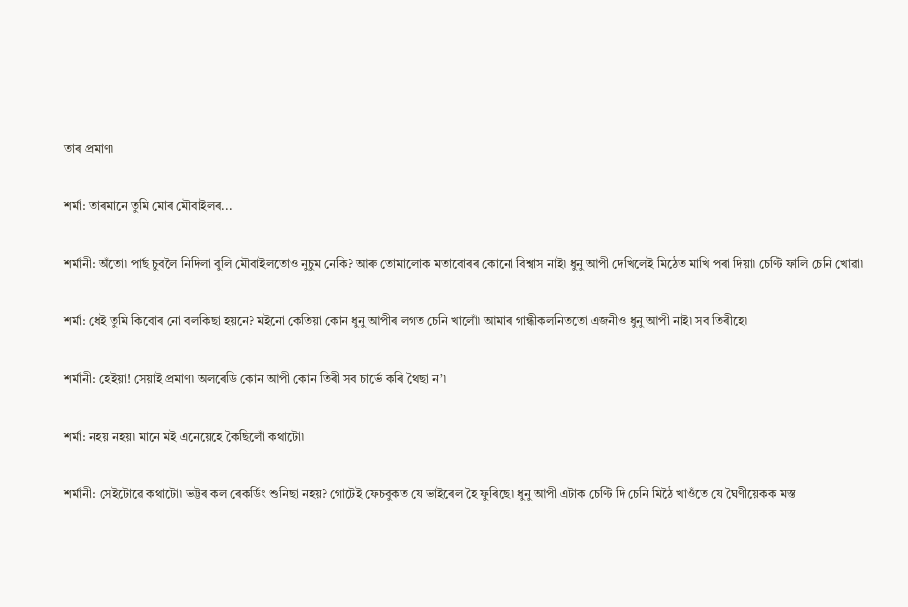তাৰ প্ৰমাণ৷

শৰ্মা: তাৰমানে তুমি মোৰ মৌবাইলৰ...

শৰ্মানী: অঁতো৷ পাৰ্ছ চুবলৈ নিদিলা বুলি মৌবাইলতোও নুচুম নেকি? আৰু তোমালোক মতাবোৰৰ কোনো বিশ্বাস নাই৷ ধুনু আপী দেখিলেই মিঠেত মাখি পৰা দিয়া৷ চেণ্টি ফালি চেনি খোৱা৷

শৰ্মা: ধেই তুমি কিবোৰ নো বলকিছা হয়নে? মইনো কেতিয়া কোন ধুনু আপীৰ লগত চেনি খালোঁ৷ আমাৰ গান্ধীকলনিততো এজনীও ধুনু আপী নাই৷ সব তিৰীহে৷

শৰ্মানী: হেইয়া! সেয়াই প্ৰমাণ৷ অলৰেডি কোন আপী কোন তিৰী সব চাৰ্ভে কৰি থৈছা ন’৷

শৰ্মা: নহয় নহয়৷ মানে মই এনেয়েহে কৈছিলোঁ কথাটো৷

শৰ্মানী: সেইটোৱে কথাটো৷ ভট্টৰ কল ৰেকৰ্ডিং শুনিছা নহয়? গোটেই ফেচবুকত যে ভাইৰেল হৈ ফুৰিছে৷ ধুনু আপী এটাক চেণ্টি দি চেনি মিঠৈ খাওঁতে যে ঘৈণীয়েকক মস্ত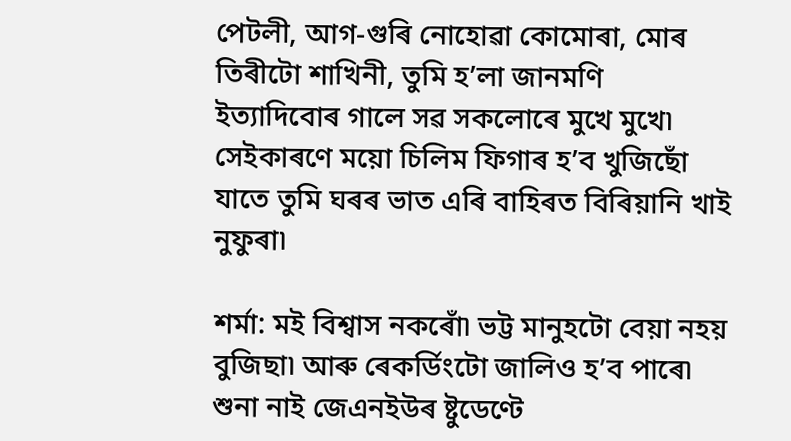পেটলী, আগ-গুৰি নোহোৱা কোমোৰা, মোৰ তিৰীটো শাখিনী, তুমি হ’লা জানমণি ইত্যাদিবোৰ গালে সৱ সকলোৰে মুখে মুখে৷ সেইকাৰণে ময়ো চিলিম ফিগাৰ হ’ব খুজিছোঁ যাতে তুমি ঘৰৰ ভাত এৰি বাহিৰত বিৰিয়ানি খাই নুফুৰা৷

শৰ্মা: মই বিশ্বাস নকৰোঁ৷ ভট্ট মানুহটো বেয়া নহয় বুজিছা৷ আৰু ৰেকৰ্ডিংটো জালিও হ’ব পাৰে৷ শুনা নাই জেএনইউৰ ষ্টুডেণ্টে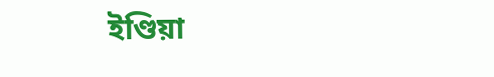ইণ্ডিয়া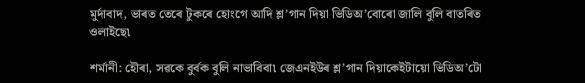মুৰ্দাবাদ, ভাৰত তেৰে টুকৰে হোংগে আদি শ্ল’গান দিয়া ভিডিঅ’বোৰো জালি বুলি বাতৰিত ওলাইছে৷

শৰ্মানী: হৌৰা, সৱকে বুৰ্বক বুলি নাভাবিবা৷ জেএনইউৰ শ্ল’গান দিয়াকেইটায়ো ভিডিঅ’টো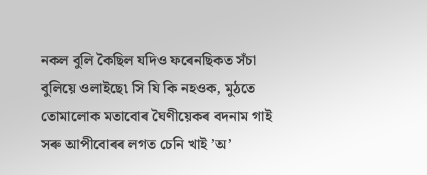নকল বুলি কৈছিল যদিও ফৰেনছিকত সঁচা বুলিয়ে ওলাইছে৷ সি যি কি নহওক, মুঠতে তোমালোক মতাবোৰ ঘৈণীয়েকৰ বদনাম গাই সৰু আপীবোৰৰ লগত চেনি খাই ’অ’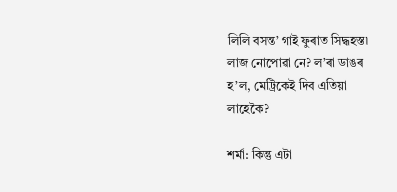লিলি বসন্ত’ গাই ফুৰাত সিদ্ধহস্ত৷ লাজ নোপোৱা নে? ল’ৰা ডাঙৰ হ’ল, মেট্ৰিকেই দিব এতিয়া লাহেকৈ?

শৰ্মা: কিন্তু এটা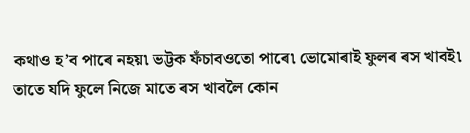কথাও হ’ব পাৰে নহয়৷ ভট্টক ফঁচাবওতো পাৰে৷ ভোমোৰাই ফুলৰ ৰস খাবই৷ তাতে যদি ফুলে নিজে মাতে ৰস খাবলৈ কোন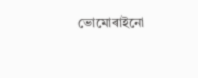ভোমোৰাইনো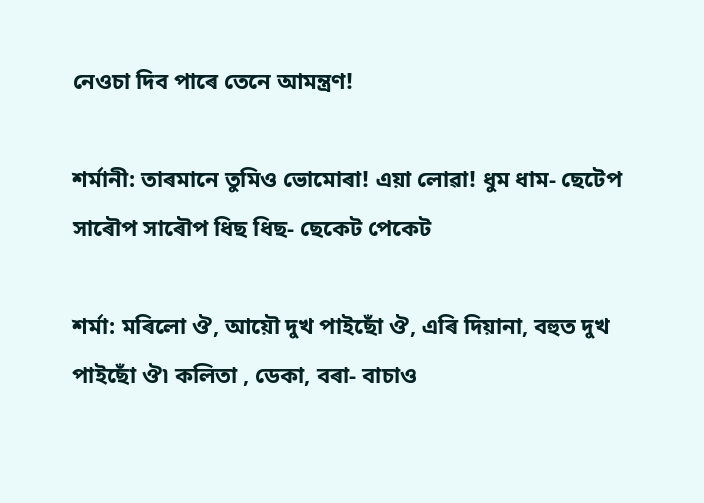নেওচা দিব পাৰে তেনে আমন্ত্ৰণ!

শৰ্মানী: তাৰমানে তুমিও ভোমোৰা! এয়া লোৱা! ধুম ধাম- ছেটেপ সাৰৌপ সাৰৌপ ধিছ ধিছ- ছেকেট পেকেট

শৰ্মা: মৰিলো ঔ, আয়ৌ দুখ পাইছোঁ ঔ, এৰি দিয়ানা, বহুত দুখ পাইছোঁ ঔ৷ কলিতা , ডেকা, বৰা- বাচাও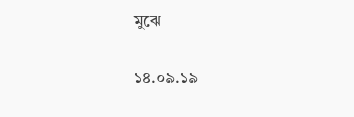মুঝে

১৪.০৯.১৯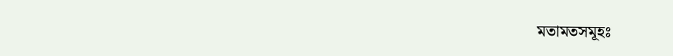মতামতসমূহঃ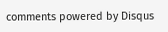comments powered by Disqus